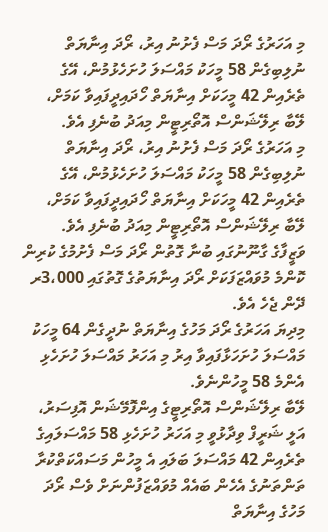މި އަހަރުގެ ރޯދަ މަސް ފެށުނު އިރު، ރޯދަ އިނާޔަތް ނުލިބިގެން 58 މީހަކު މައްސަލަ ހުށަހެޅުމުން، އޭގެ ތެރެއިން 42 މީހަކަށް އިނާޔަތް ހޯދައިދީފައިވާ ކަމަށް، ލޭބާ ރިލޭޝަންސް އޮތޯރިޓީން މިއަދު ބުނެފި އެވެ.
މި އަހަރުގެ ރޯދަ މަސް ފެށުނު އިރު، ރޯދަ އިނާޔަތް ނުލިބިގެން 58 މީހަކު މައްސަލަ ހުށަހެޅުމުން، އޭގެ ތެރެއިން 42 މީހަކަށް އިނާޔަތް ހޯދައިދީފައިވާ ކަމަށް، ލޭބާ ރިލޭޝަންސް އޮތޯރިޓީން މިއަދު ބުނެފި އެވެ.
ވަޒީފާގެ ގާނޫނުގައި ބުނާ ގޮތުން ރޯދަ މަސް ފެށުމުގެ ކުރިން ކޮންމެ މުވައްޒަފަކަށް ރޯދަ އިނާޔަތުގެ ގޮތުގައި 3،000ރ ދޭން ޖެހެ އެވެ.
މިދިޔަ އަހަރުގެ ރޯދަ މަހުގެ އިނާޔަތް ނުދީގެން 64 މީހަކު މައްސަލަ ހުށަހަޅާފައިވާ އިރު މި އަހަރު މައްސަލަ ހުށަހެޅި އެންމެ 58 މީހުންނެވެ.
ލޭބާ ރިލޭޝަންސް އޮތޯރިޓީގެ އިންފޮމޭޝަން އޮފިސަރު، އަލީ ޝަރީފް ވިދާޅުވީ މި އަހަރު ހުށަހެޅި 58 މައްސަލައިގެ ތެރެއިން 42 މައްސަލަ ބަލައި އެ މީހުން މަސައްކަތްކުރާ ތަންތަނުގެ އެހެން ބައެއް މުވައްޒަފުންނަށް ވެސް ރޯދަ މަހުގެ އިނާޔަތް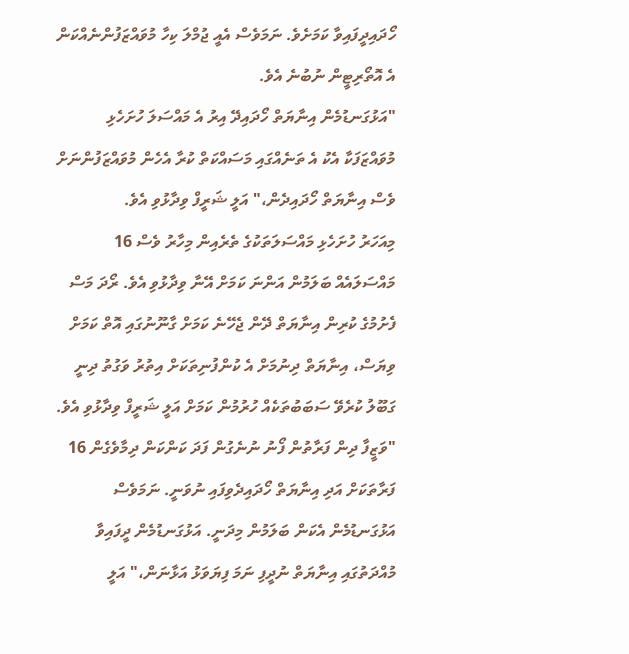ހޯދައިދީފައިވާ ކަމަށެވެ. ނަމަވެސް އެއީ ޖުމްލަ ކިހާ މުވައްޒަފުންނެއްކަން އެ އޮތޯރިޓީން ނުބުނެ އެވެ.
"އަޅުގަނޑުމެން އިނާޔަތް ހޯދައިދޭ އިރު އެ މައްސަލަ ހުށަހެޅި މުވައްޒަފަކާ އެކު އެ ތަނެއްގައި މަސައްކަތް ކުރާ އެހެން މުވައްޒަފުންނަށް ވެސް އިނާޔަތް ހޯދައިދެން،" އަލީ ޝަރީފް ވިދާޅުވި އެވެ.
މިއަހަރު ހުށަހެޅި މައްސަލަތަކުގެ ތެރެއިން މިހާރު ވެސް 16 މައްސަލައެއް ބަލަމުން އަންނަ ކަމަށް އޭނާ ވިދާޅުވި އެވެ. ރޯދަ މަސް ފެށުމުގެ ކުރިން އިނާޔަތް ދޭން ޖެހޭނެ ކަމަށް ގާނޫނުގައި އޮތް ކަމަށް ވިޔަސް، އިނާޔަތް ދިނުމަށް އެ ކުންފުނިތަކަށް އިތުރު ވަގުތު ދިނީ ގަބޫލު ކުރެވޭ ސަބަބުތަކެއް ހުރުމުން ކަމަށް އަލީ ޝަރީފް ވިދާޅުވި އެވެ.
"ވަޒީފާ ދިން ފަރާތުން ފޯނު ނުނެގުން ފަދަ ކަންކަން ދިމާވެގެން 16 ފަރާތަކަށް އަދި އިނާޔަތް ހޯދައިދެވިފައި ނުވަނީ. ނަމަވެސް އަޅުގަނޑުމެން އެކަން ބަލަމުން މިދަނީ. އަޅުގަނޑުމެން ދީފައިވާ މުއްދަތުގައި އިނާޔަތް ނުދީފި ނަމަ ފިޔަވަޅު އަޅާނަން،" އަލީ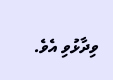ވިދާޅުވި އެވެ.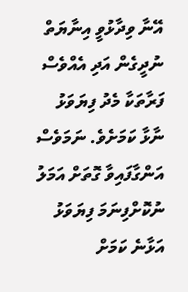އޭނާ ވިދާޅުވީ އިނާޔަތް ނުދީގެން އަދި އެއްވެސް ފަރާތަކާ މެދު ފިޔަވަޅު ނާޅާ ކަމަށެވެ. ނަމަވެސް އަންގާފައިވާ ގޮތަށް އަމަލު ނުކޮށްފިނަމަ ފިޔަވަޅު އަޅާނެ ކަމަށް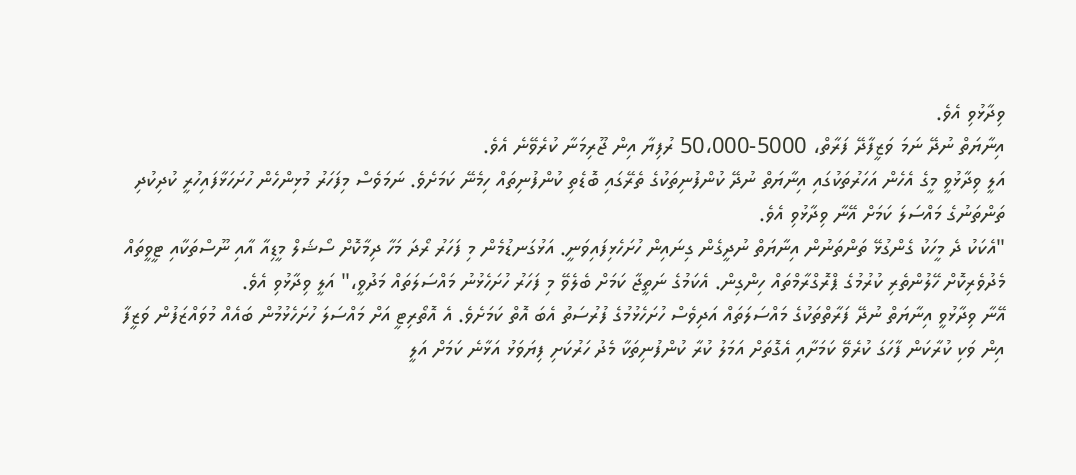ވިދާޅުވި އެވެ.
އިނާޔަތް ނުދޭ ނަމަ ވަޒީފާދޭ ފަރާތް، 5000-50،000 ރުފިޔާ އިން ޖޫރިމަނާ ކުރެވޭނެ އެވެ.
އަލީ ވިދާޅުވީ މީގެ އެހެން އަހަރުތަކުގައި އިނާޔަތް ނުދޭ ކުންފުނިތަކުގެ ތެރޭގައި ބޮޑެތި ކުންފުނިތައް ހިމެނޭ ކަމަށެވެ. ނަމަވެސް މިފަހަރު މުޅިންހެން ހުށަހަޅާފައިހުރީ ކުދިކުދި ތަންތަނުގެ މައްސަލަ ކަމަށް އޭނާ ވިދާޅުވި އެވެ.
"އެކަކު ދެ މީހަކު ގެންގުޅޭ ތަންތަނުން އިނާޔަތް ނުދީގެން ގިނައިން ހުށަހެޅިފައިވަނީ. އަޅުގަނޑުމެން މި ފަހަރު ރޯދަ މަހާ ދިމާކޮށް ސޯޝަލް މީޑިއާ އާއި ނޫސްތަކާއި ޓީވީތައް މެދުވެރިކޮށް ހޭލުންތެރި ކުރުމުގެ ޕްރޮގްރާމްތައް ހިންގިން. އެކަމުގެ ނަތީޖާ ކަމަށް ބެލެވޭ މި ފަހަރު ހުށަހެޅުނު މައްސަލަތައް މަދުވީ،" އަލީ ވިދާޅުވި އެވެ.
އޭނާ ވިދާޅުވީ އިނާޔަތް ނުދޭ ފަރާތްތަކުގެ މައްސަލަތައް އަދިވެސް ހުށަހެޅުމުގެ ފުރުސަތު އެބަ އޮތް ކަމަށެވެ. އެ އޮތޯރިޓީ އަށް މައްސަލަ ހުށަހެޅުމުން ބައެއް މުވައްޒަފުން ވަޒީފާ އިން ވަކި ކުރާކަން ފާހަގަ ކުރެވޭ ކަމަށާއި އެގޮތަށް އަމަލު ކުރާ ކުންފުނިތަކާ މެދު ހަރުކަށި ފިޔަވަޅު އަޅާނެ ކަމަށް އަލީ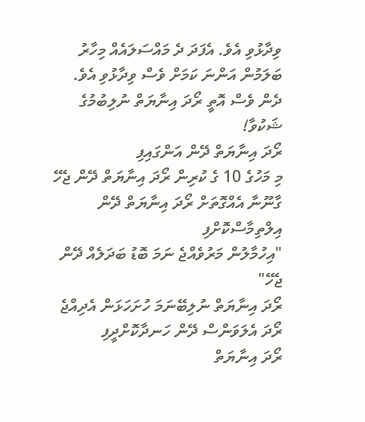ވިދާޅުވި އެވެ. އެފަދަ ދެ މައްސަލައެއް މިހާރު ބަލަމުން އަންނަ ކަމަށް ވެސް ވިދާޅުވި އެވެ.
ދެން ވެސް އޮތީ ރޯދަ އިނާޔަތް ނުލިބުމުގެ ޝަކުވާ!
ރޯދަ އިނާޔަތް ދޭން އަންގައިފި
މި މަހުގެ 10 ގެ ކުރިން ރޯދަ އިނާޔަތް ދޭން ޖެހޭ
ގާނޫނާ އެއްގޮތަށް ރޯދަ އިނާޔަތް ދޭން އިލްތިމާސްކޮށްފި
"އިހުމާލުން މަރުވެއްޖެ ނަމަ ބޮޑު ބަދަލެއް ދޭން ޖެހޭ"
ރޯދަ އިނާޔަތް ނުލިބޭނަމަ ހުށަހަޅަން އެދިއްޖެ
ރޯދަ އެލަވަންސް ދޭން ހަނދާކޮށްދީފި
ރޯދަ އިނާޔަތް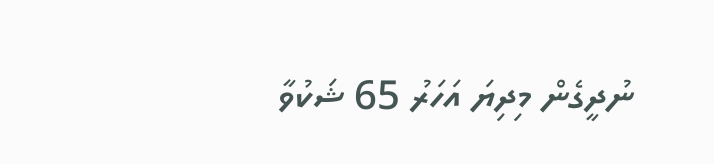ނުދީގެން މިދިޔަ އަހަރު 65 ޝަކުވާ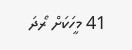41 މީހަކަށް ރޯދަ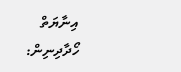އިނާޔަތް ހޯދާދިނިން: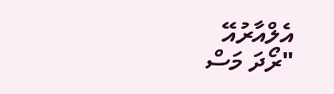އެލްއާރުއޭ
"ރޯދަ މަސް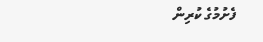ފެށުމުގެ ކުރިން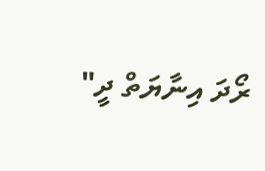ރޯދަ އިނާޔަތް ދީ"